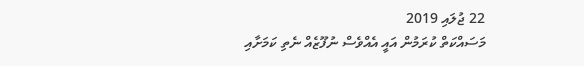22 ޖުލައި 2019
މަސައްކަތް ކުރަމުން އައީ އެއްވެސް ނުފޫޒެއް ނެތި ކަމަށާއި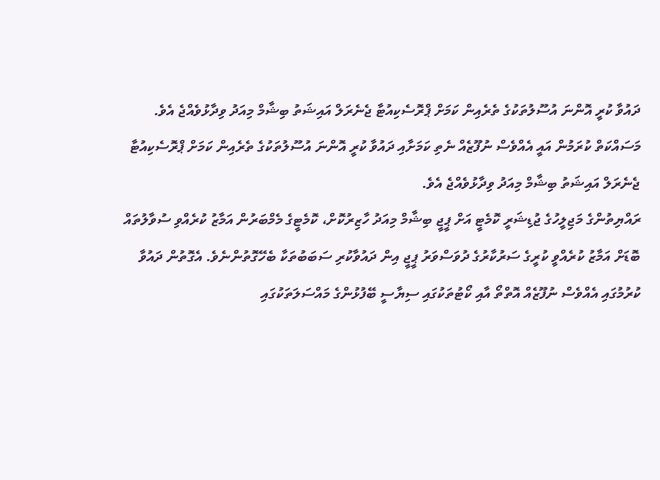ދައުވާ ކުރީ އޮންނަ އުސޫލުތަކުގެ ތެރެއިން ކަމަށް ޕްރޮސެކިއުޓާ ޖެނެރަލް އައިޝަތު ބިޝާމް މިއަދު ވިދާޅުވެއްޖެ އެވެ.
މަސައްކަތް ކުރަމުން އައީ އެއްވެސް ނުފޫޒެއް ނެތި ކަމަށާއި ދައުވާ ކުރީ އޮންނަ އުސޫލުތަކުގެ ތެރެއިން ކަމަށް ޕްރޮސެކިއުޓާ ޖެނެރަލް އައިޝަތު ބިޝާމް މިއަދު ވިދާޅުވެއްޖެ އެވެ.
ރައްޔިތުންގެ މަޖިލީހުގެ ޖުޑިޝަރީ ކޮމެޓީ އަށް ޕީޖީ ބިޝާމް މިއަދު ހާޒިރުކޮށް، ކޮމެޓީގެ މެމްބަރުން އަމާޒު ކުރެއްވި ސުވާލުތައް ބޮޑަށް އަމާޒު ކުރެއްވީ ކުރީގެ ސަރުކާރުގެ ދުވަސްވަރު ޕީޖީ އިން ދައުވާކުރި ސަބަބުތަކާ ބެހޭގޮތުންނެވެ. އެގޮތުން ދައުވާ ކުރުމުގައި އެއްވެސް ނުފޫޒެއް އޮތްތޯ އާއި ކޯޓުތަކުގައި ސިޔާސީ ބޭފުޅުންގެ މައްސަލަތަކުގައި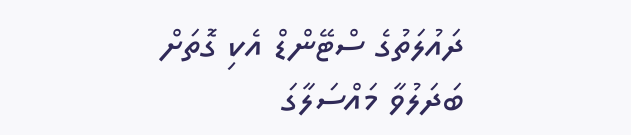ދައުލަތުގެ ސްޓޭންޑް އެކި ގޮތަށް ބަދަލުވާ މައްސަލާގަ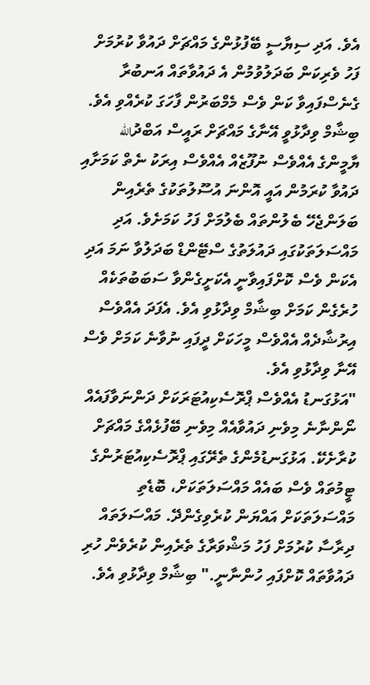އެވެ. އަދި ސިޔާސީ ބޭފުޅުންގެ މައްޗަށް ދައުވާ ކުރުމަށް ފަހު ވެރިކަން ބަދަލުވުމުން އެ ދައުވާތައް އަނބުރާ ގެނެސްފައިވާ ކަން ވެސް މެމްބަރުން ފާހަގަ ކުރެއްވި އެވެ.
ބިޝާމް ވިދާޅުވީ އޭނާގެ މައްޗަށް ރައީސް އަބްދުالله ޔާމީންގެ އެއްވެސް ނުފޫޒެއް އެއްވެސް އިރަކު ނެތް ކަމަށާއި ދައުވާ ކުރަމުން އައީ އޮންނަ އުސޫލުތަކުގެ ތެރެއިން ބަލަންޖެހޭ ބެލުންތައް ބެލުމަށް ފަހު ކަމަށެވެ. އަދި މައްސަލަތަކުގައި ދައުލަތުގެ ސްޓޭންޑް ބަދަލުވާ ނަމަ އަދި އެކަން ވެސް ކޮށްފައިވާނީ އެކަށީގެންވާ ސަބަބުތަކެއް ހުރެގެން ކަމަށް ބިޝާމް ވިދާޅުވި އެވެ. އެފަދަ އެއްވެސް އިރުޝާދެއް އެއްވެސް މީހަކަށް ދީފައި ނުވާނެ ކަމަށް ވެސް އޭނާ ވިދާޅުވި އެވެ.
"އަޅުގަނޑު އެއްވެސް ޕްރޮސެކިއުޓަރަކަށް ދަންނަވާފައެއް ނޯންނާނެ މިވެނި ދައުވާއެއް މިވެނި ބޭފުޅެއްގެ މައްޗަށް ކުރާށެކޭ. އަޅުގަނޑުމެންގެ ތެރޭގައި ޕްރޮސެކިއުޓަރުންގެ ޓީމުތައް ވެސް ބައެއް މައްސަލަތަކަށް، ބޮޑެތި މައްސަލަތަކަށް އައްޔަން ކުރެވިގެންދޭ. މައްސަލަތައް ދިރާސާ ކުރުމަށް ފަހު މަޝްވަރާގެ ތެރެއިން ކުރެވެން ހުރި ދައުވާތައް ކޮށްފައި ހުންނާނީ." ބިޝާމް ވިދާޅުވި އެވެ.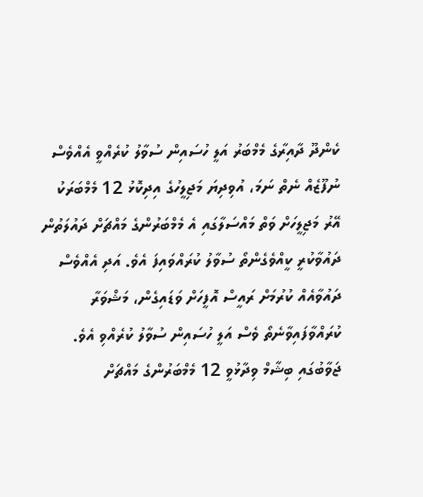ކެންދޫ ދާއިރާގެ މެމްބަރު އަލީ ހުސައިން ސުވާލު ކުރެއްވީ އެއްވެސް ނުފޫޒެއް ނެތް ނަމަ، އުވިދިޔަ މަޖިލީހުގެ އިދިކޮޅު 12 މެމްބަރަކު އޭރު މަޖިލީހަށް ވަތް މައްސަލާގައި އެ މެމްބަރުންގެ މައްޗަށް ދައުލަތުން ދައުވާކުރީ ކީއްވެގެންތޯ ސުވާލު ކުރައްވައިފަ އެވެ. އަދި އެއްވެސް ދައުވާއެއް ކުރުމަށް ރައީސް އޮފީހަށް ވަޑައިގެން، މަޝްވަރާ ކުރައްވާފައިވާނެތޯ ވެސް އަލީ ހުސައިން ސުވާލު ކުރެއްވި އެވެ.
ޖަވާބުގައި ބިޝާމް ވިދާޅުވީ 12 މެމްބަރުންގެ މައްޗަށް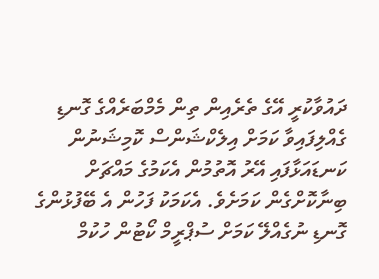ދައުވާކުރީ އޭގެ ތެރެއިން ތިން މެމްބަރެއްގެ ގޮނޑި ގެއްލިފައިވާ ކަމަށް އިލެކްޝަންސް ކޮމިޝަނުން ކަނޑައަޅާފައި އޭރު އޮތުމުން އެކަމުގެ މައްޗަށް ބިނާކޮށްގެން ކަމަށެވެ. އެކަމަކު ފަހުން އެ ބޭފުޅުންގެ ގޮނޑި ނުގެއްލޭ ކަމަށް ސުޕްރީމް ކޯޓުން ހުކުމް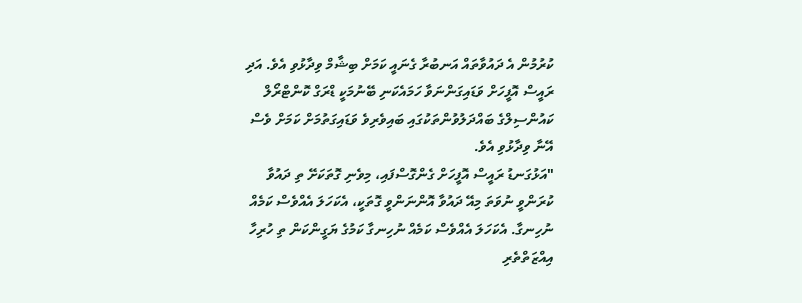ކުރުމުން އެ ދައުވާތައް އަނބުރާ ގެނައީ ކަމަށް ބިޝާމް ވިދާޅުވި އެވެ. އަދި ރައީސް އޮފީހަށް ވަޑައިގަންނަވާ ހަމައެކަނި ބޭނުމަކީ ޑްރަގް ކޮންޓްރޯލް ކައުންސިލްގެ ބައްދަލުވުންތަކުގައި ބައިވެރިވެ ވަޑައިގަތުމަށް ކަމަށް ވެސް އޭނާ ވިދާޅުވި އެވެ.
"އަޅުގަނޑު ރައީސް އޮފީހަށް ގެންގޮސްފައި، މިވެނި ގޮތަކަށޭ ތި ދައުވާ ކުރަންވީ ނުވަތަ މިއޭ ދައުވާ އޮންނަންވީ ގޮތަކީ، އެކަހަލަ އެއްވެސް ކަމެއް ނުހިނގާ. އެކަހަލަ އެއްވެސް ކަމެއް ނުހިނގާ ކަމުގެ ޔަގީންކަން ތި ހުރިހާ އިއްޒަތްތެރި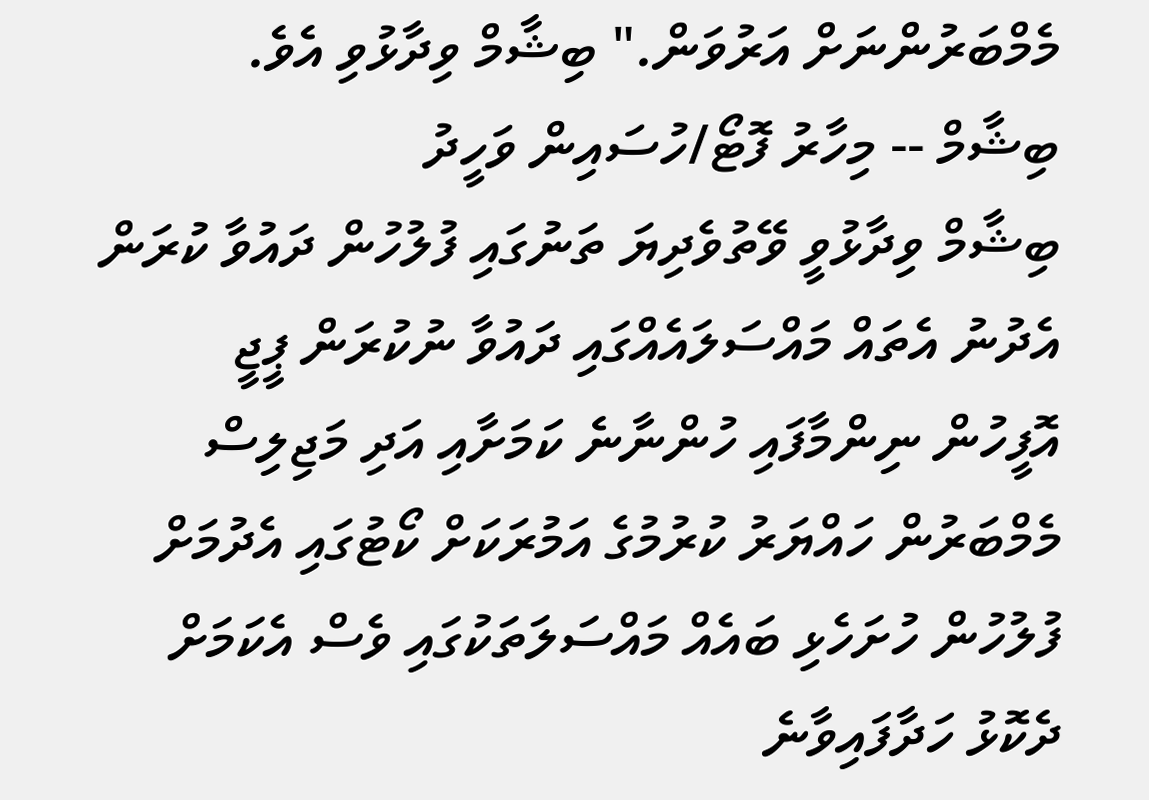މެމްބަރުންނަށް އަރުވަން." ބިޝާމް ވިދާޅުވި އެވެ.
ބިޝާމް -- މިހާރު ފޮޓޯ/ހުސައިން ވަހީދު
ބިޝާމް ވިދާޅުވީ ވޭތުވެދިޔަ ތަނުގައި ފުލުހުން ދައުވާ ކުރަން އެދުނު އެތައް މައްސަލައެއްގައި ދައުވާ ނުކުރަން ޕީޖީ އޮފީހުން ނިންމާފައި ހުންނާނެ ކަމަށާއި އަދި މަޖިލިސް މެމްބަރުން ހައްޔަރު ކުރުމުގެ އަމުރަކަށް ކޯޓުގައި އެދުމަށް ފުލުހުން ހުށަހެޅި ބައެއް މައްސަލަތަކުގައި ވެސް އެކަމަށް ދެކޮޅު ހަދާފައިވާނެ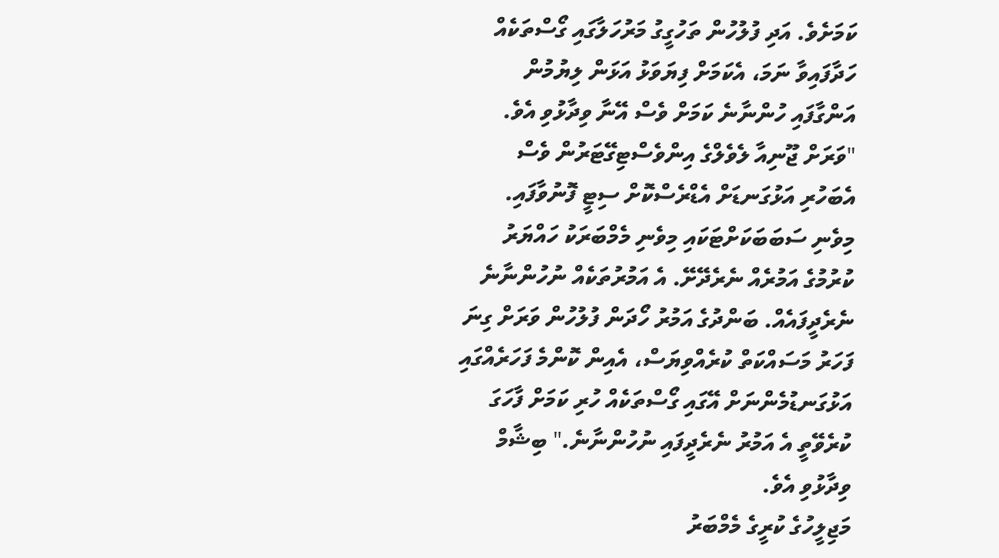ކަމަށެވެ. އަދި ފުލުހުން ތަހުގީގު މަރުހަލާގައި ގޯސްތަކެއް ހަދާފައިވާ ނަމަ، އެކަމަށް ފިޔަވަޅު އަޅަން ލިޔުމުން އަންގާފައި ހުންނާނެ ކަމަށް ވެސް އޭނާ ވިދާޅުވި އެވެ.
"ވަރަށް ޖޫނިއާ ލެވެލްގެ އިންވެސްޓިގޭޓަރުން ވެސް އެބަހުރި އަޅުގަނޑަށް އެޑްރެސްކޮށް ސިޓީ ފޮނުވާފައި. މިވެނި ސަބަބަކަށްޓަކައި މިވެނި މެމްބަރަކު ހައްޔަރު ކުރުމުގެ އަމުރެއް ނެރެދޭށޭ. އެ އަމުރުތަކެއް ނުހުންނާނެ ނެރެދީފައެއް. ބަންދުގެ އަމުރު ހޯދަން ފުލުހުން ވަރަށް ގިނަ ފަހަރު މަސައްކަތް ކުރެއްވިޔަސް، އެއިން ކޮންމެ ފަހަރެއްގައި އަޅުގަނޑުމެންނަށް އޭގައި ގޯސްތަކެއް ހުރި ކަމަށް ފާހަގަ ކުރެވޭތީ އެ އަމުރު ނެރެދީފައި ނުހުންނާނެ." ބިޝާމް ވިދާޅުވި އެވެ.
މަޖިލީހުގެ ކުރީގެ މެމްބަރު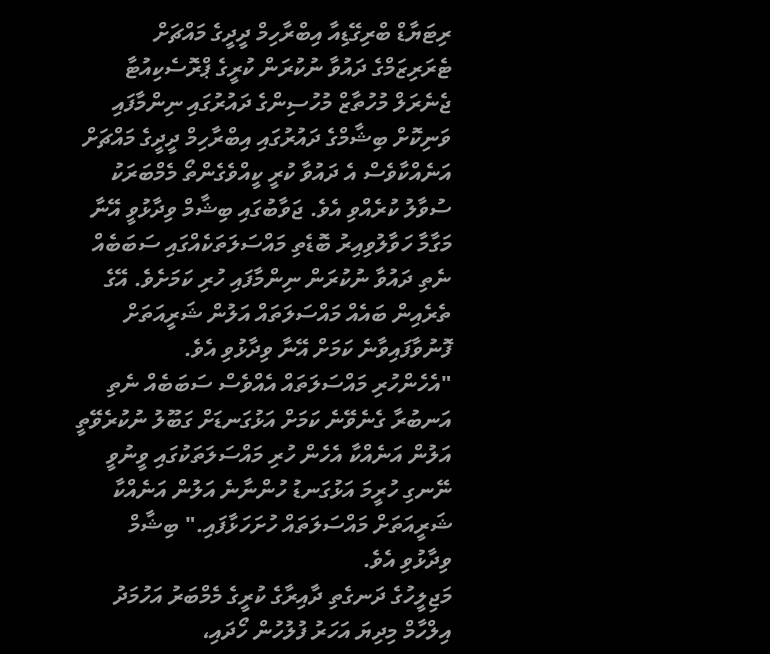ރިޓަޔާޑް ބްރިގޭޑިއާ އިބްރާހިމް ދީދީގެ މައްޗަށް ޓެރަރިޒަމްގެ ދައުވާ ނުކުރަން ކުރީގެ ޕްރޮސެކިއުޓާ ޖެނެރަލް މުހުތާޒް މުހުސިންގެ ދައުރުގައި ނިންމާފައި ވަނިކޮށް ބިޝާމްގެ ދައުރުގައި އިބްރާހިމް ދީދީގެ މައްޗަށް އަނެއްކާވެސް އެ ދައުވާ ކުރީ ކީއްވެގެންތޯ މެމްބަރަކު ސުވާލު ކުރެއްވި އެވެ. ޖަވާބުގައި ބިޝާމް ވިދާޅުވީ އޭނާ މަގާމާ ހަވާލުވިއިރު ބޮޑެތި މައްސަލަތަކެއްގައި ސަބަބެއް ނެތި ދައުވާ ނުކުރަން ނިންމާފައި ހުރި ކަމަށެވެ. އޭގެ ތެރެއިން ބައެއް މައްސަލަތައް އަލުން ޝަރީއަތަށް ފޮނުވާފައިވާނެ ކަމަށް އޭނާ ވިދާޅުވި އެވެ.
"އެހެންހުރި މައްސަލަތައް އެއްވެސް ސަބަބެއް ނެތި އަނބުރާ ގެނެވޭނެ ކަމަށް އަޅުގަނޑަށް ގަބޫލު ނުކުރެވޭތީ އަލުން އަނެއްކާ އެހެން ހުރި މައްސަލަތަކުގައި ވީނުވީ ނޭނގި ހުރީމަ އަޅުގަނޑު ހުންނާނެ އަލުން އަނެއްކާ ޝަރީއަތަށް މައްސަލަތައް ހުށަހަޅާފައި." ބިޝާމް ވިދާޅުވި އެވެ.
މަޖިލީހުގެ ދަނގެތި ދާއިރާގެ ކުރީގެ މެމްބަރު އަހުމަދު އިލްހާމް މިދިޔަ އަހަރު ފުލުހުން ހޯދައި،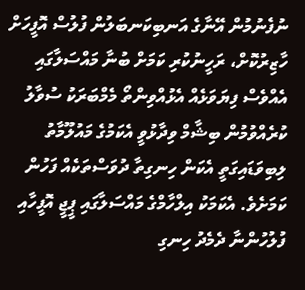ނުފެނުމުން އޭނާގެ އަނބިކަނބަލުން ފުލުސް އޮފީހަށް ހާޒިރުކޮށް، ރަހީނުކުރި ކަމަށް ބުނާ މައްސަލާގައި އެއްވެސް ފިޔަވަޅެއް އެޅުއްވިންތޯ މެމްބަރަކު ސުވާލު ކުރެއްވުމުން ބިޝާމް ވިދާޅުވީ އެކަމުގެ މައުލޫމާތު ލިބިވަޑައިގަތީ އެކަން ހިނގިތާ ދުވަސްތަކެއް ފަހުން ކަމަށެވެ. އެކަމަކު އިލްހާމްގެ މައްސަލާގައި ޕީޖީ އޮފީހާއި ފުލުހުންނާ ދެމެދު ހިނގި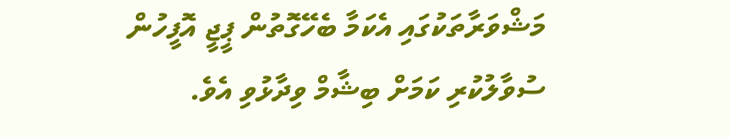މަޝްވަރާތަކުގައި އެކަމާ ބެހޭގޮތުން ޕީޖީ އޮފީހުން ސުވާލުކުރި ކަމަށް ބިޝާމް ވިދާޅުވި އެވެ.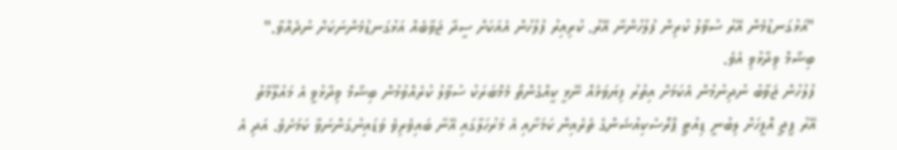"އަޅުގަނޑުމެން އޭރު ސުވާލު ކުރިން ފުލުހުންނާ އޭރު. ކުރިއިރު ފުލުހުން އެއަކަށް ސީދާ ޖަވާބެއް އަޅުގަނޑުމެންނަކަށް ނުދެއްވާ." ބިޝާމް ވިދާޅުވި އެވެ.
ފުލުހުން ޖަވާބު ނުދިނުމުން އެކަމަށް އިތުރު ފިޔަވަޅެއް ނޭޅީ ކީއްގެންތޯ މެމްބަރަކު ސުވާލު ކުރެއްވުމުން ބިޝާމް ވިދާޅުވީ އެ މައުލޫމާތު އޭރު ޕީޖީ އޮފީހަށް ލިބުނީ ޑިއުޓީ ޕްރޮސެކިއުޝަންގެ ތެރެއިން ކަމަށާއި އެ މަރުހަލާގައި އޭނާ ބައިވެރިވެ ވަޑައިނުގަންނަވާ ކަމަށެވެ. އަދި އެ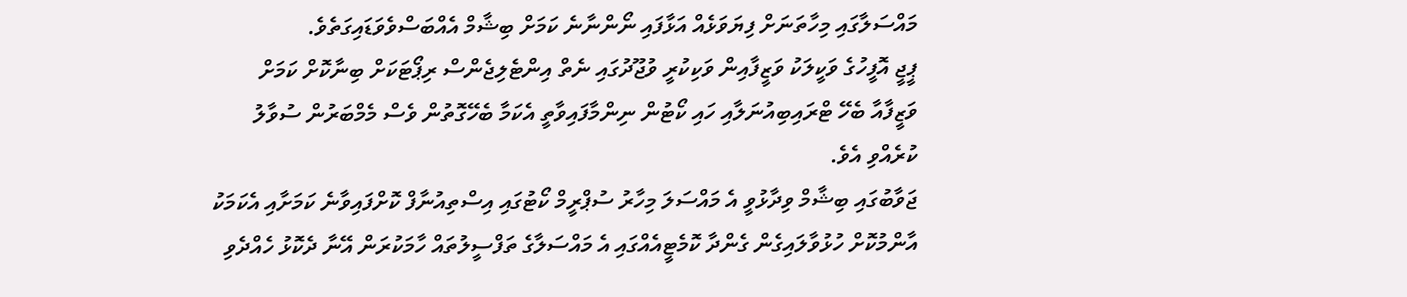މައްސަލާގައި މިހާތަނަށް ފިޔަވަޅެއް އަޅާފައި ނޯންނާނެ ކަމަށް ބިޝާމް އެއްބަސްވެވަޑައިގަތެވެ.
ޕީޖީ އޮފީހުގެ ވަކީލަކު ވަޒީފާއިން ވަކިކުރީ ވުޖޫދުގައި ނެތް އިންޓެލިޖެންސް ރިޕޯޓަކަށް ބިނާކޮށް ކަމަށް ވަޒީފާއާ ބެހޭ ޓްރައިބިއުނަލާއި ހައި ކޯޓުން ނިންމާފައިވާތީ އެކަމާ ބެހޭގޮތުން ވެސް މެމްބަރުން ސުވާލު ކުރެއްވި އެވެ.
ޖަވާބުގައި ބިޝާމް ވިދާޅުވީ އެ މައްސަލަ މިހާރު ސުޕްރީމް ކޯޓުގައި އިސްތިއުނާފް ކޮށްފައިވާނެ ކަމަށާއި އެކަމަކު އާންމުކޮށް ހުޅުވާލައިގެން ގެންދާ ކޮމެޓީއެއްގައި އެ މައްސަލާގެ ތަފްސީލުތައް ހާމަކުރަން އޭނާ ދެކޮޅު ހެއްދެވި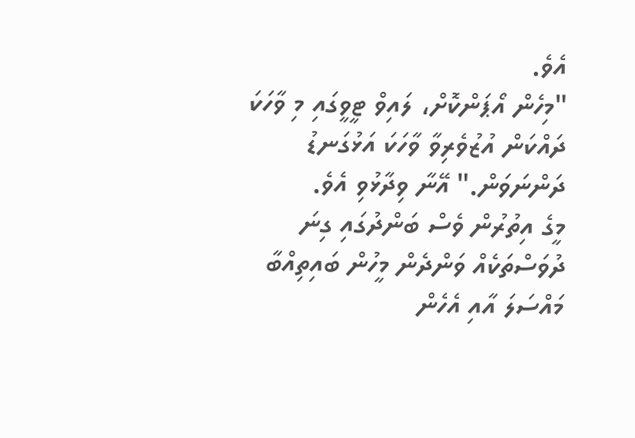އެވެ.
"މިހެން އޯޕަންކޮށް، ލައިވް ޓީވީގައި މި ވާހަކަ ދައްކަން އުޒުވެރިވާ ވާހަކަ އަޅުގަނޑު ދަންނަވަން." އޭނާ ވިދާޅުވި އެވެ.
މީގެ އިތުރުން ވެސް ބަންދުގައި ގިނަ ދުވަސްތަކެއް ވަންދެން މީހުން ބައިތިއްބާ މައްސަލަ އާއި އެހެން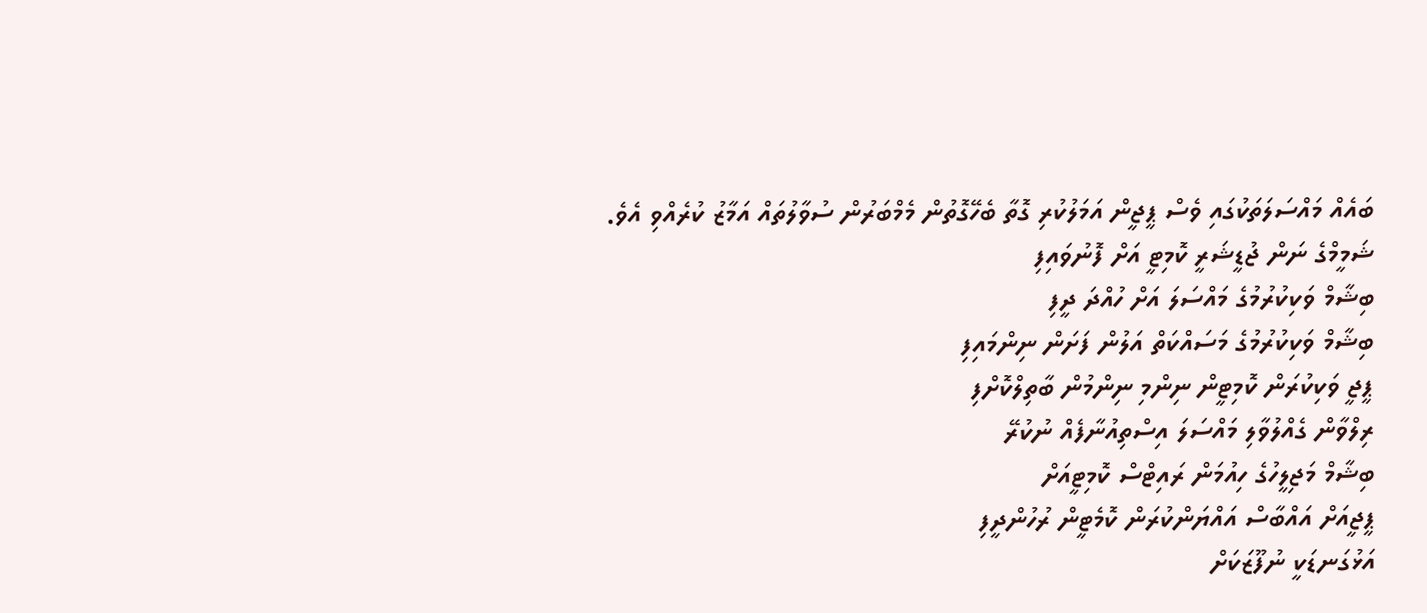ބައެއް މައްސަލަތަކުގައި ވެސް ޕީޖީން އަމަލުކުރި ގޮތާ ބެހޭގޮތުން މެމްބަރުން ސުވާލުތައް އަމާޒު ކުރެއްވި އެވެ.
ޝަމީމްގެ ނަން ޖުޑީޝަރީ ކޮމިޓީ އަށް ފޮނުވައިފި
ބިޝާމް ވަކިކުރުމުގެ މައްސަލަ އަށް ހުއްދަ ދީފި
ބިޝާމް ވަކިކުރުމުގެ މަސައްކަތް އަލުން ފަށަން ނިންމައިފި
ޕީޖީ ވަކިކުރަން ކޮމިޓީން ނިންމި ނިންމުން ބާތިލްކޮށްފި
ރިލްވާން ގެއްލުވާލި މައްސަލަ އިސްތިއުނާފެއް ނުކުރޭ
ބިޝާމް މަޖިލީހުގެ ހިއުމަން ރައިޓްސް ކޮމިޓީއަށް
ޕީޖީއަށް އައްބާސް އައްޔަންކުރަން ކޮމެޓީން ރުހުންދީފި
އަޅުގަނޑަކީ ނުފޫޒަކަށް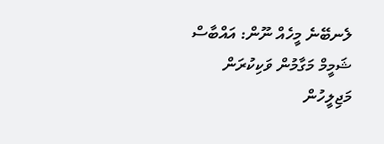ލެނބޭނެ މީހެއް ނޫން: އައްބާސް
ޝަމީމް މަގާމުން ވަކިކުރަން މަޖިލީހުން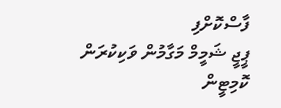ފާސްކޮށްފި
ޕީޖީ ޝަމީމް މަގާމުން ވަކިކުރަން ކޮމިޓީން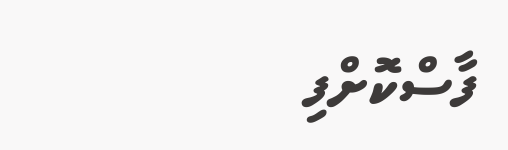ފާސްކޮށްފި